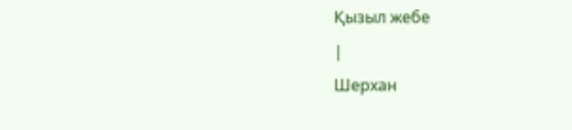Қызыл жебе
|
Шерхан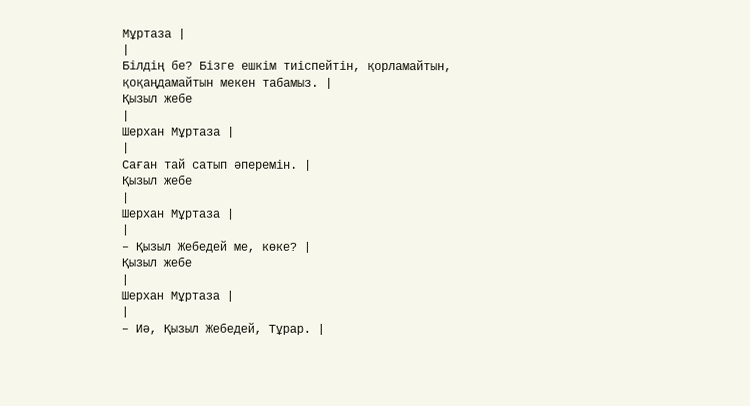Мұртаза |
|
Білдің бе? Бізге ешкім тиіспейтін, қорламайтын, қоқаңдамайтын мекен табамыз. |
Қызыл жебе
|
Шерхан Мұртаза |
|
Саған тай сатып әперемін. |
Қызыл жебе
|
Шерхан Мұртаза |
|
– Қызыл Жебедей ме, көке? |
Қызыл жебе
|
Шерхан Мұртаза |
|
– Иә, Қызыл Жебедей, Тұрар. |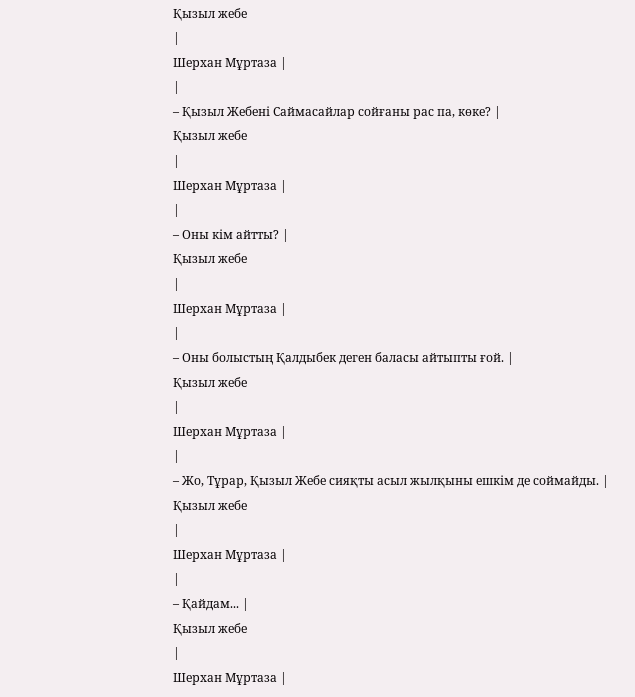Қызыл жебе
|
Шерхан Мұртаза |
|
– Қызыл Жебені Саймасайлар сойғаны рас па, көке? |
Қызыл жебе
|
Шерхан Мұртаза |
|
– Оны кім айтты? |
Қызыл жебе
|
Шерхан Мұртаза |
|
– Оны болыстың Қалдыбек деген баласы айтыпты ғой. |
Қызыл жебе
|
Шерхан Мұртаза |
|
– Жо, Тұрар, Қызыл Жебе сияқты асыл жылқыны ешкім де соймайды. |
Қызыл жебе
|
Шерхан Мұртаза |
|
– Қайдам... |
Қызыл жебе
|
Шерхан Мұртаза |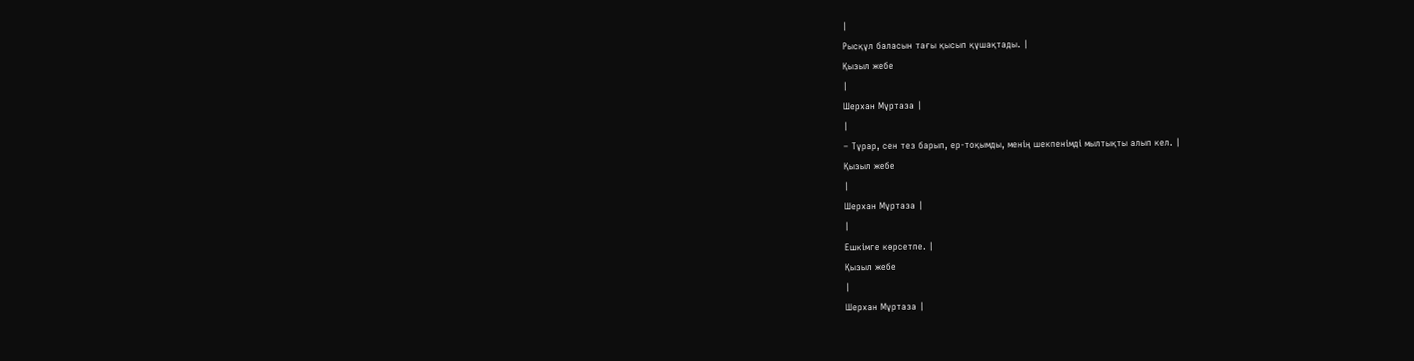|
Рысқұл баласын тағы қысып құшақтады. |
Қызыл жебе
|
Шерхан Мұртаза |
|
– Тұрар, сен тез барып, ер-тоқымды, менің шекпенімді мылтықты алып кел. |
Қызыл жебе
|
Шерхан Мұртаза |
|
Ешкімге көрсетпе. |
Қызыл жебе
|
Шерхан Мұртаза |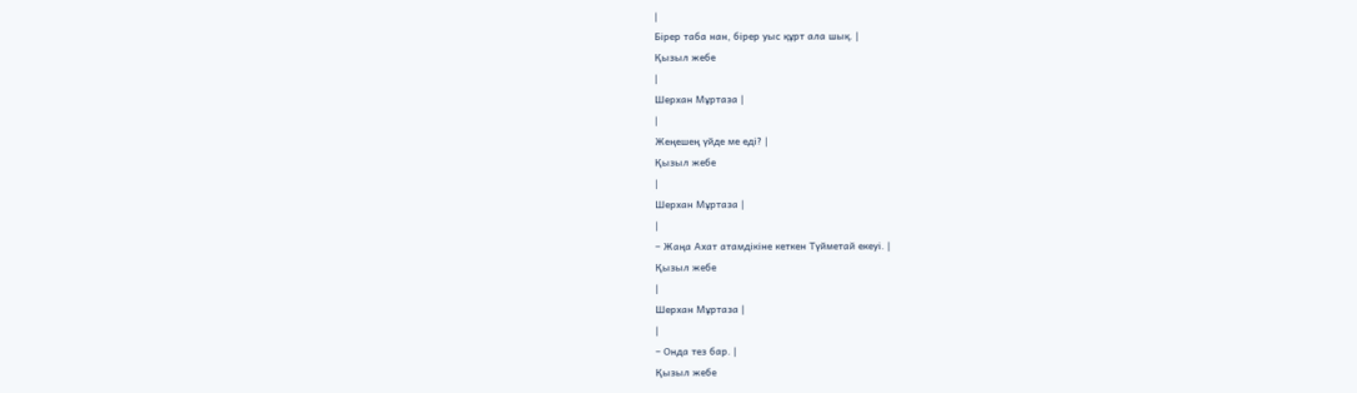|
Бірер таба нан, бірер уыс құрт ала шық. |
Қызыл жебе
|
Шерхан Мұртаза |
|
Жеңешең үйде ме еді? |
Қызыл жебе
|
Шерхан Мұртаза |
|
– Жаңа Ахат атамдікіне кеткен Түйметай екеуі. |
Қызыл жебе
|
Шерхан Мұртаза |
|
– Онда тез бар. |
Қызыл жебе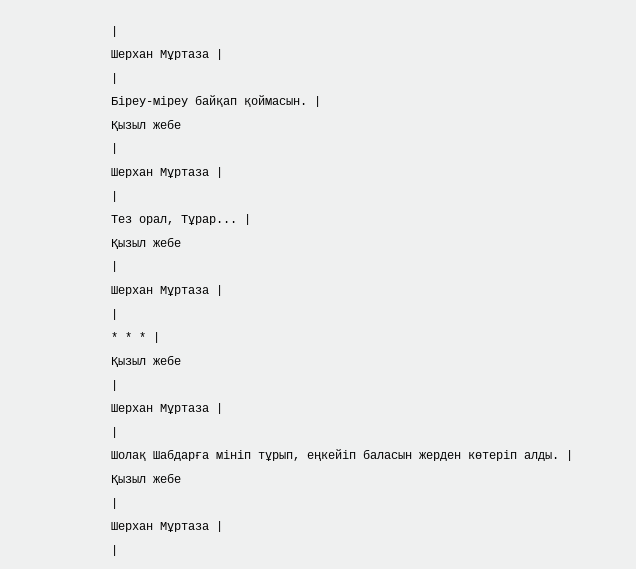|
Шерхан Мұртаза |
|
Біреу-міреу байқап қоймасын. |
Қызыл жебе
|
Шерхан Мұртаза |
|
Тез орал, Тұрар... |
Қызыл жебе
|
Шерхан Мұртаза |
|
* * * |
Қызыл жебе
|
Шерхан Мұртаза |
|
Шолақ Шабдарға мініп тұрып, еңкейіп баласын жерден көтеріп алды. |
Қызыл жебе
|
Шерхан Мұртаза |
|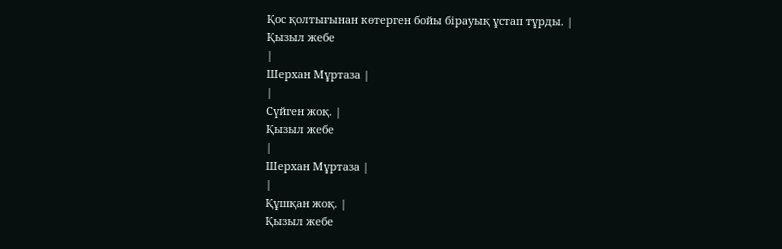Қос қолтығынан көтерген бойы бірауық ұстап тұрды. |
Қызыл жебе
|
Шерхан Мұртаза |
|
Сүйген жоқ. |
Қызыл жебе
|
Шерхан Мұртаза |
|
Құшқан жоқ. |
Қызыл жебе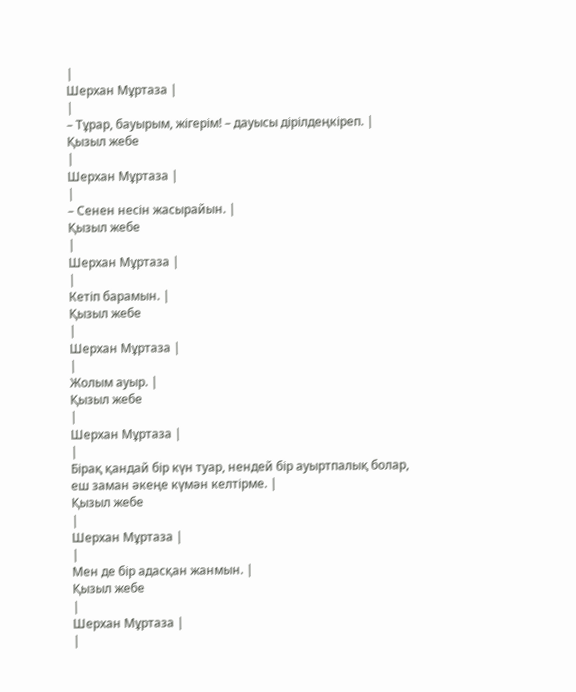|
Шерхан Мұртаза |
|
– Тұрар, бауырым, жігерім! – дауысы дірілдеңкіреп. |
Қызыл жебе
|
Шерхан Мұртаза |
|
– Сенен несін жасырайын. |
Қызыл жебе
|
Шерхан Мұртаза |
|
Кетіп барамын. |
Қызыл жебе
|
Шерхан Мұртаза |
|
Жолым ауыр. |
Қызыл жебе
|
Шерхан Мұртаза |
|
Бірақ қандай бір күн туар, нендей бір ауыртпалық болар, еш заман әкеңе күмән келтірме. |
Қызыл жебе
|
Шерхан Мұртаза |
|
Мен де бір адасқан жанмын. |
Қызыл жебе
|
Шерхан Мұртаза |
|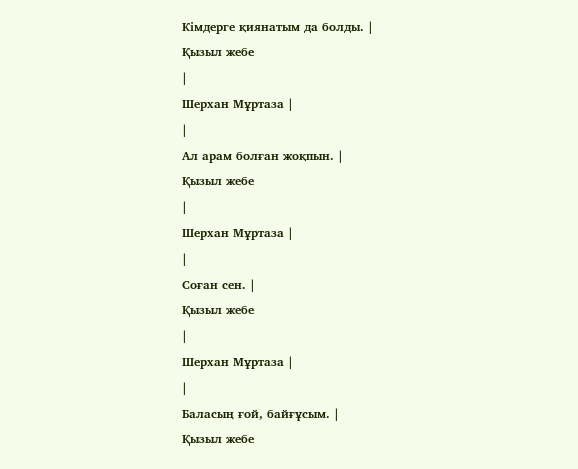Кімдерге қиянатым да болды. |
Қызыл жебе
|
Шерхан Мұртаза |
|
Ал арам болған жоқпын. |
Қызыл жебе
|
Шерхан Мұртаза |
|
Соған сен. |
Қызыл жебе
|
Шерхан Мұртаза |
|
Баласың ғой, байғұсым. |
Қызыл жебе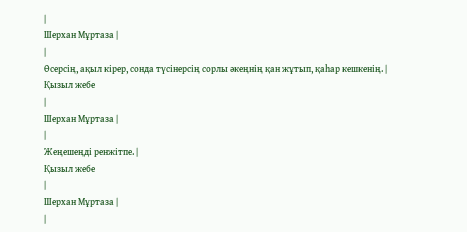|
Шерхан Мұртаза |
|
Өсерсің, ақыл кірер, сонда түсінерсің сорлы әкеңнің қан жұтып, қаһар кешкенің. |
Қызыл жебе
|
Шерхан Мұртаза |
|
Жеңешеңді ренжітпе. |
Қызыл жебе
|
Шерхан Мұртаза |
|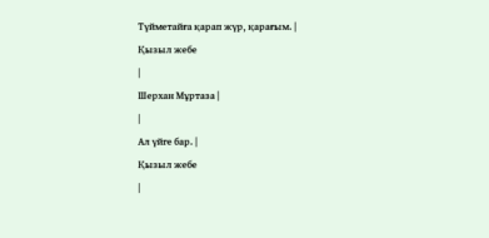Түйметайға қарап жүр, қарағым. |
Қызыл жебе
|
Шерхан Мұртаза |
|
Ал үйге бар. |
Қызыл жебе
|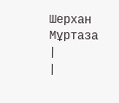Шерхан Мұртаза |
|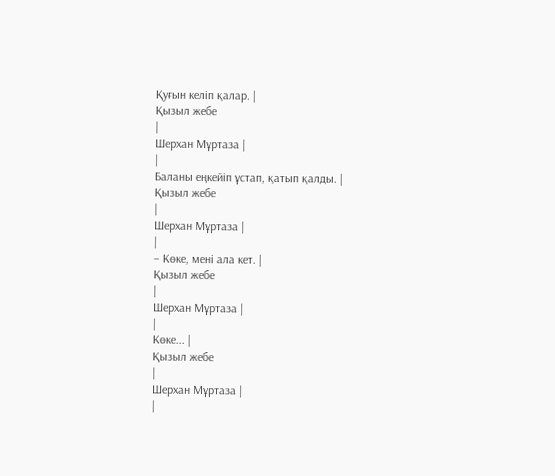Қуғын келіп қалар. |
Қызыл жебе
|
Шерхан Мұртаза |
|
Баланы еңкейіп ұстап, қатып қалды. |
Қызыл жебе
|
Шерхан Мұртаза |
|
– Көке, мені ала кет. |
Қызыл жебе
|
Шерхан Мұртаза |
|
Көке... |
Қызыл жебе
|
Шерхан Мұртаза |
|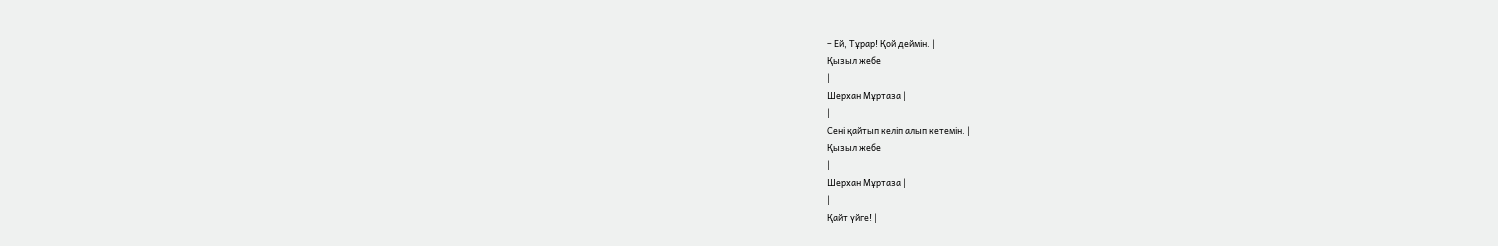– Ей, Тұрар! Қой деймін. |
Қызыл жебе
|
Шерхан Мұртаза |
|
Сені қайтып келіп алып кетемін. |
Қызыл жебе
|
Шерхан Мұртаза |
|
Қайт үйге! |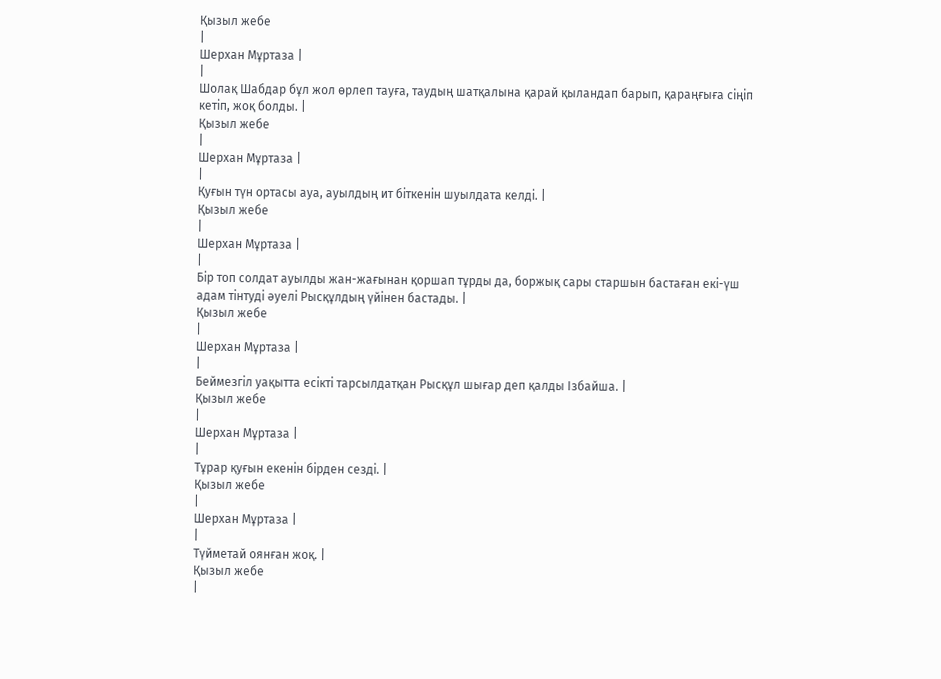Қызыл жебе
|
Шерхан Мұртаза |
|
Шолақ Шабдар бұл жол өрлеп тауға, таудың шатқалына қарай қыландап барып, қараңғыға сіңіп кетіп, жоқ болды. |
Қызыл жебе
|
Шерхан Мұртаза |
|
Қуғын түн ортасы ауа, ауылдың ит біткенін шуылдата келді. |
Қызыл жебе
|
Шерхан Мұртаза |
|
Бір топ солдат ауылды жан-жағынан қоршап тұрды да, боржық сары старшын бастаған екі-үш адам тінтуді әуелі Рысқұлдың үйінен бастады. |
Қызыл жебе
|
Шерхан Мұртаза |
|
Беймезгіл уақытта есікті тарсылдатқан Рысқұл шығар деп қалды Ізбайша. |
Қызыл жебе
|
Шерхан Мұртаза |
|
Тұрар қуғын екенін бірден сезді. |
Қызыл жебе
|
Шерхан Мұртаза |
|
Түйметай оянған жоқ. |
Қызыл жебе
|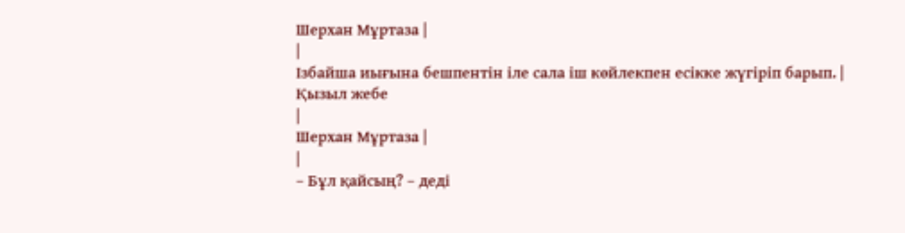Шерхан Мұртаза |
|
Ізбайша иығына бешпентін іле сала іш көйлекпен есікке жүгіріп барып. |
Қызыл жебе
|
Шерхан Мұртаза |
|
– Бұл қайсың? – деді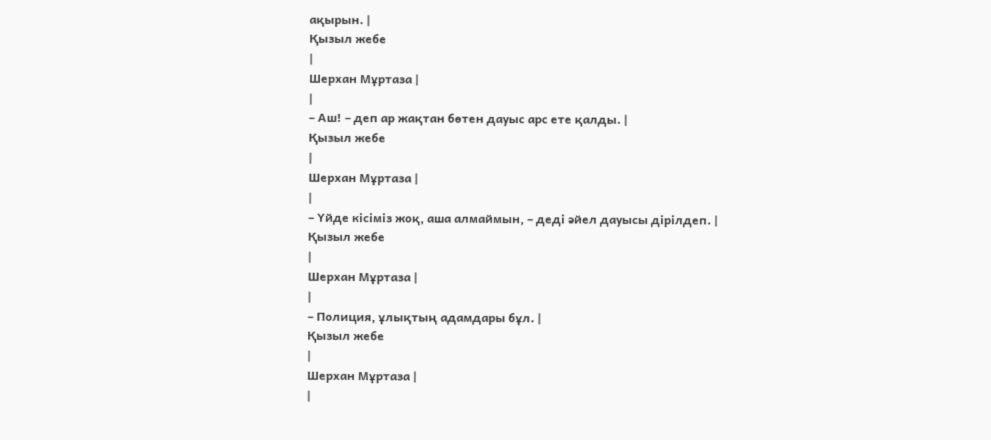ақырын. |
Қызыл жебе
|
Шерхан Мұртаза |
|
– Аш! – деп ар жақтан бөтен дауыс арс ете қалды. |
Қызыл жебе
|
Шерхан Мұртаза |
|
– Үйде кісіміз жоқ, аша алмаймын, – деді әйел дауысы дірілдеп. |
Қызыл жебе
|
Шерхан Мұртаза |
|
– Полиция, ұлықтың адамдары бұл. |
Қызыл жебе
|
Шерхан Мұртаза |
|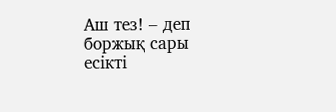Аш тез! – деп боржық сары есікті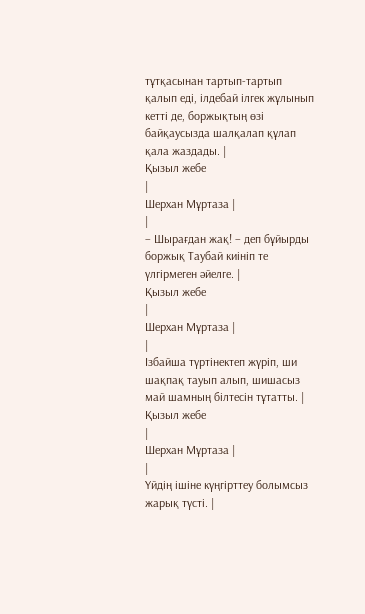тұтқасынан тартып-тартып қалып еді, ілдебай ілгек жұлынып кетті де, боржықтың өзі байқаусызда шалқалап құлап қала жаздады. |
Қызыл жебе
|
Шерхан Мұртаза |
|
– Шырағдан жақ! – деп бұйырды боржық Таубай киініп те үлгірмеген әйелге. |
Қызыл жебе
|
Шерхан Мұртаза |
|
Ізбайша түртінектеп жүріп, ши шақпақ тауып алып, шишасыз май шамның білтесін тұтатты. |
Қызыл жебе
|
Шерхан Мұртаза |
|
Үйдің ішіне күңгірттеу болымсыз жарық түсті. |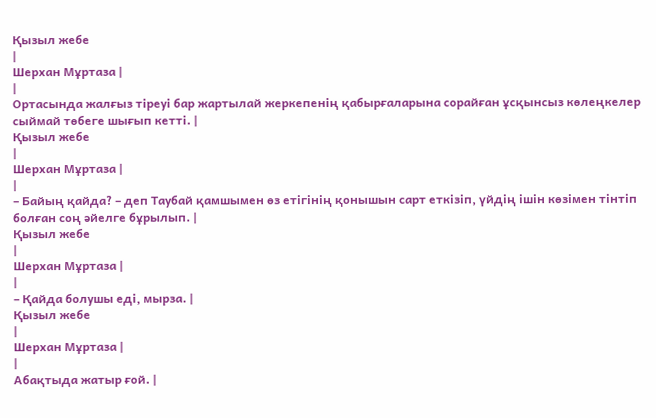Қызыл жебе
|
Шерхан Мұртаза |
|
Ортасында жалғыз тіреуі бар жартылай жеркепенің қабырғаларына сорайған ұсқынсыз көлеңкелер сыймай төбеге шығып кетті. |
Қызыл жебе
|
Шерхан Мұртаза |
|
– Байың қайда? – деп Таубай қамшымен өз етігінің қонышын сарт еткізіп, үйдің ішін көзімен тінтіп болған соң әйелге бұрылып. |
Қызыл жебе
|
Шерхан Мұртаза |
|
– Қайда болушы еді, мырза. |
Қызыл жебе
|
Шерхан Мұртаза |
|
Абақтыда жатыр ғой. |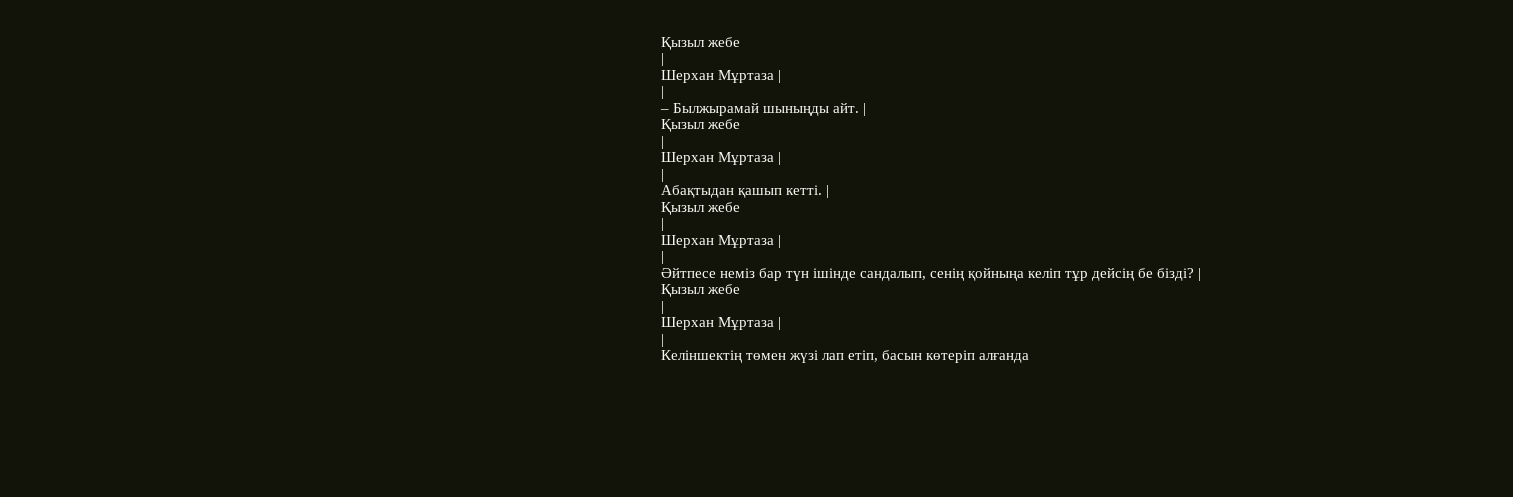Қызыл жебе
|
Шерхан Мұртаза |
|
– Былжырамай шыныңды айт. |
Қызыл жебе
|
Шерхан Мұртаза |
|
Абақтыдан қашып кетті. |
Қызыл жебе
|
Шерхан Мұртаза |
|
Әйтпесе неміз бар түн ішінде сандалып, сенің қойныңа келіп тұр дейсің бе бізді? |
Қызыл жебе
|
Шерхан Мұртаза |
|
Келіншектің төмен жүзі лап етіп, басын көтеріп алғанда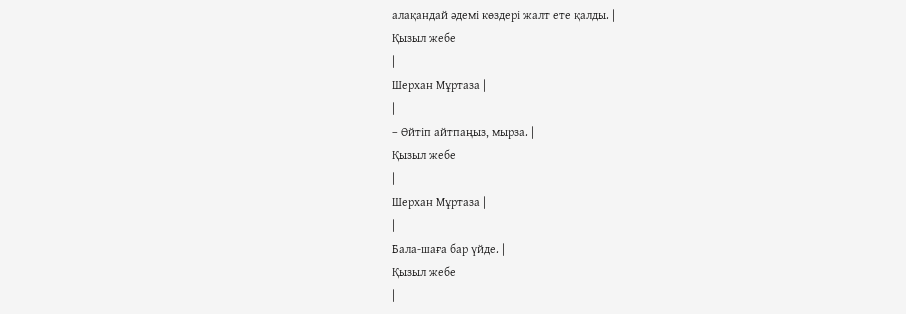алақандай әдемі көздері жалт ете қалды. |
Қызыл жебе
|
Шерхан Мұртаза |
|
– Өйтіп айтпаңыз, мырза. |
Қызыл жебе
|
Шерхан Мұртаза |
|
Бала-шаға бар үйде. |
Қызыл жебе
|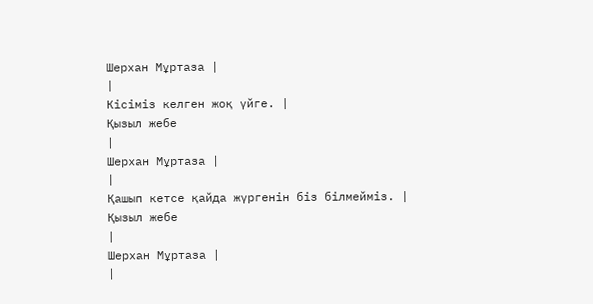Шерхан Мұртаза |
|
Кісіміз келген жоқ үйге. |
Қызыл жебе
|
Шерхан Мұртаза |
|
Қашып кетсе қайда жүргенін біз білмейміз. |
Қызыл жебе
|
Шерхан Мұртаза |
|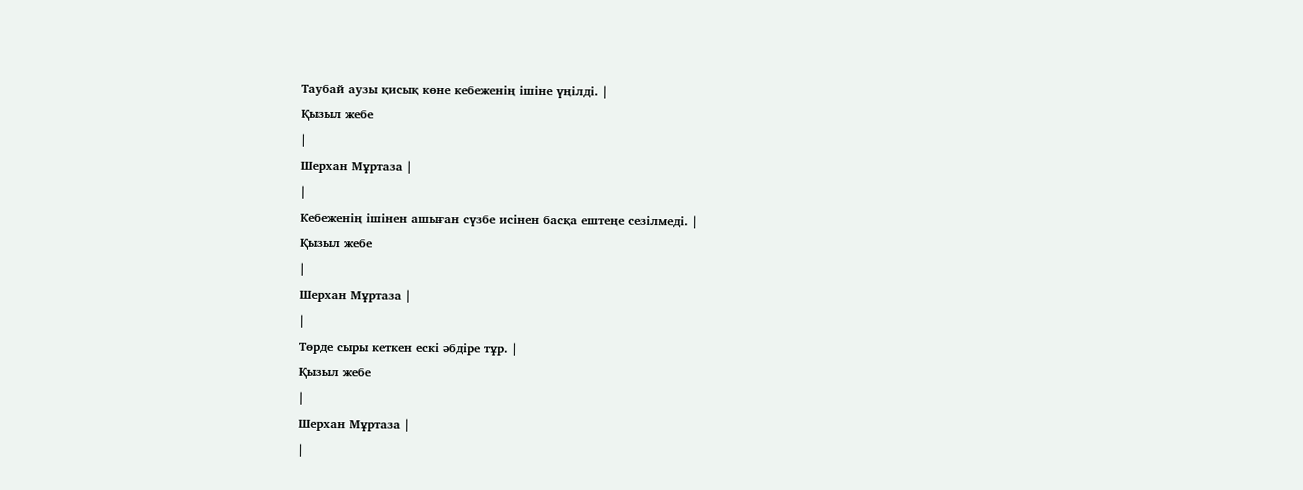Таубай аузы қисық көне кебеженің ішіне үңілді. |
Қызыл жебе
|
Шерхан Мұртаза |
|
Кебеженің ішінен ашыған сүзбе исінен басқа ештеңе сезілмеді. |
Қызыл жебе
|
Шерхан Мұртаза |
|
Төрде сыры кеткен ескі әбдіре тұр. |
Қызыл жебе
|
Шерхан Мұртаза |
|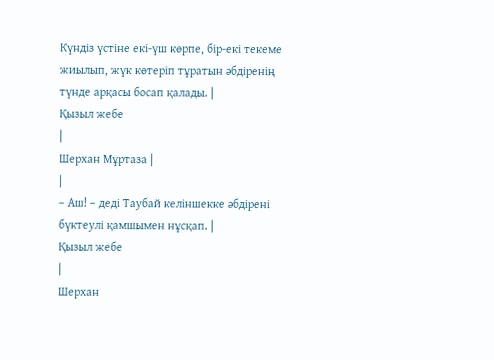Күндіз үстіне екі-үш көрпе, бір-екі текеме жиылып, жүк көтеріп тұратын әбдіренің түнде арқасы босап қалады. |
Қызыл жебе
|
Шерхан Мұртаза |
|
– Аш! – деді Таубай келіншекке әбдірені бүктеулі қамшымен нұсқап. |
Қызыл жебе
|
Шерхан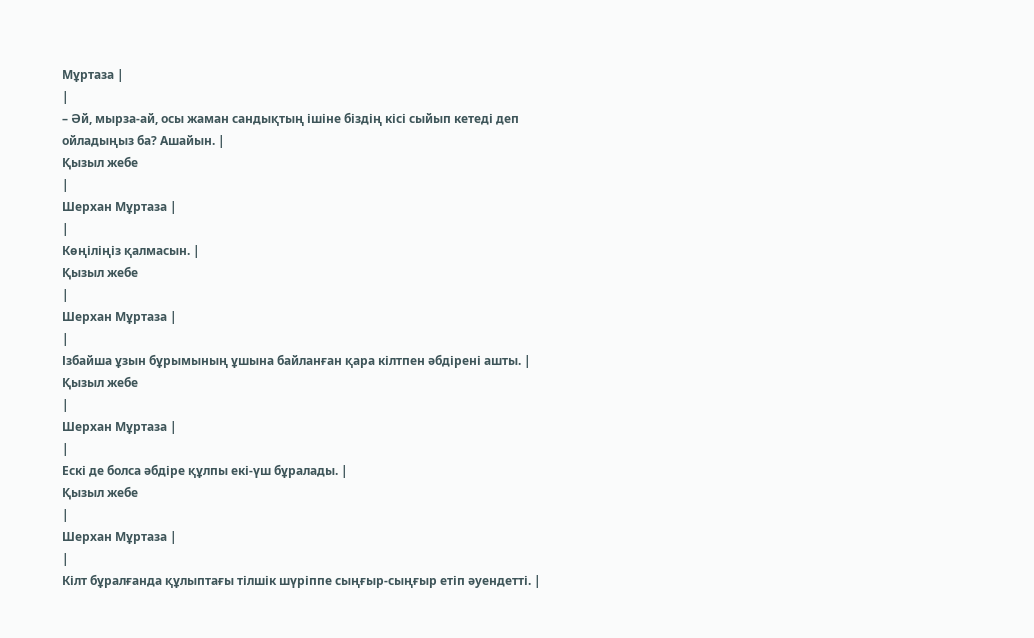Мұртаза |
|
– Әй, мырза-ай, осы жаман сандықтың ішіне біздің кісі сыйып кетеді деп ойладыңыз ба? Ашайын. |
Қызыл жебе
|
Шерхан Мұртаза |
|
Көңіліңіз қалмасын. |
Қызыл жебе
|
Шерхан Мұртаза |
|
Ізбайша ұзын бұрымының ұшына байланған қара кілтпен әбдірені ашты. |
Қызыл жебе
|
Шерхан Мұртаза |
|
Ескі де болса әбдіре құлпы екі-үш бұралады. |
Қызыл жебе
|
Шерхан Мұртаза |
|
Кілт бұралғанда құлыптағы тілшік шүріппе сыңғыр-сыңғыр етіп әуендетті. |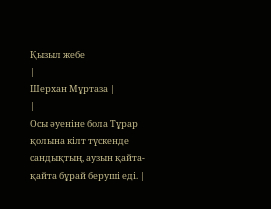Қызыл жебе
|
Шерхан Мұртаза |
|
Осы әуеніне бола Тұрар қолына кілт түскенде сандықтың, аузын қайта-қайта бұрай беруші еді. |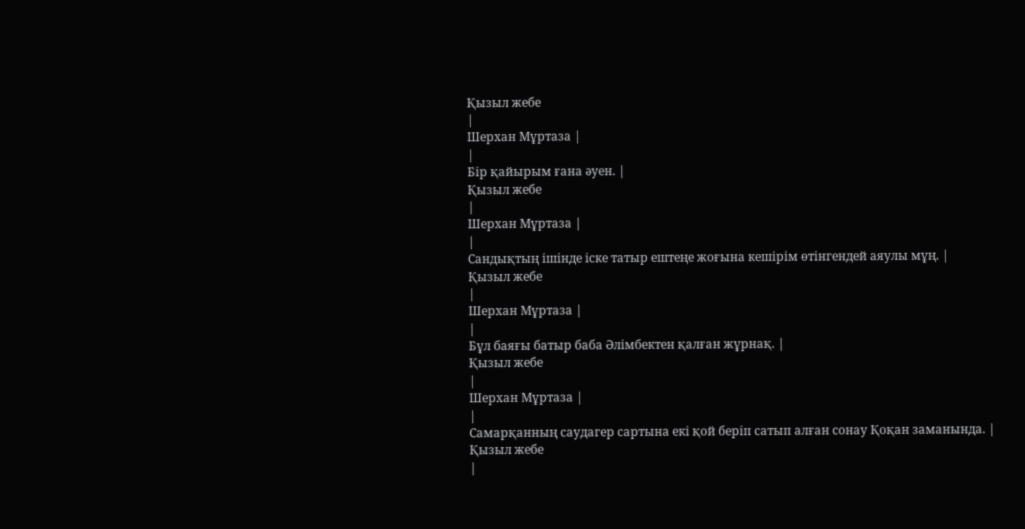Қызыл жебе
|
Шерхан Мұртаза |
|
Бір қайырым ғана әуен. |
Қызыл жебе
|
Шерхан Мұртаза |
|
Сандықтың ішінде іске татыр ештеңе жоғына кешірім өтінгендей аяулы мұң. |
Қызыл жебе
|
Шерхан Мұртаза |
|
Бұл баяғы батыр баба Әлімбектен қалған жұрнақ. |
Қызыл жебе
|
Шерхан Мұртаза |
|
Самарқанның саудагер сартына екі қой беріп сатып алған сонау Қоқан заманында. |
Қызыл жебе
|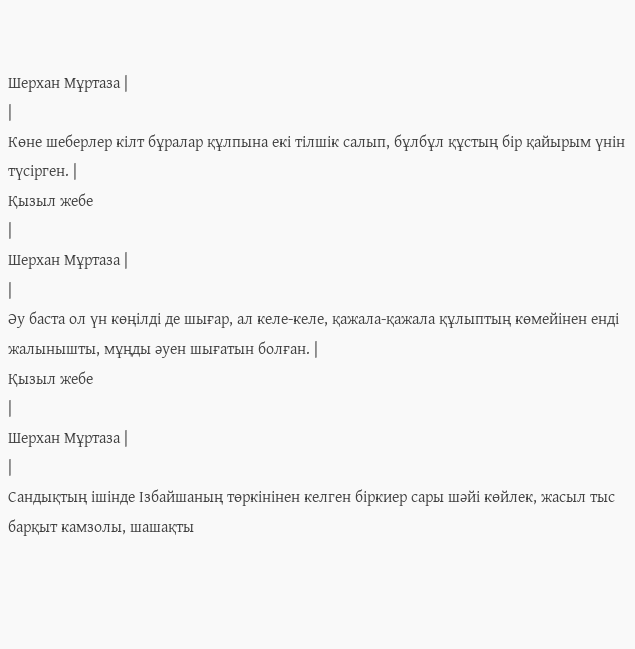Шерхан Мұртаза |
|
Көне шеберлер кілт бұралар құлпына екі тілшік салып, бұлбұл құстың бір қайырым үнін түсірген. |
Қызыл жебе
|
Шерхан Мұртаза |
|
Әу баста ол үн көңілді де шығар, ал келе-келе, қажала-қажала құлыптың көмейінен енді жалынышты, мұңды әуен шығатын болған. |
Қызыл жебе
|
Шерхан Мұртаза |
|
Сандықтың ішінде Ізбайшаның төркінінен келген біркиер сары шәйі көйлек, жасыл тыс барқыт камзолы, шашақты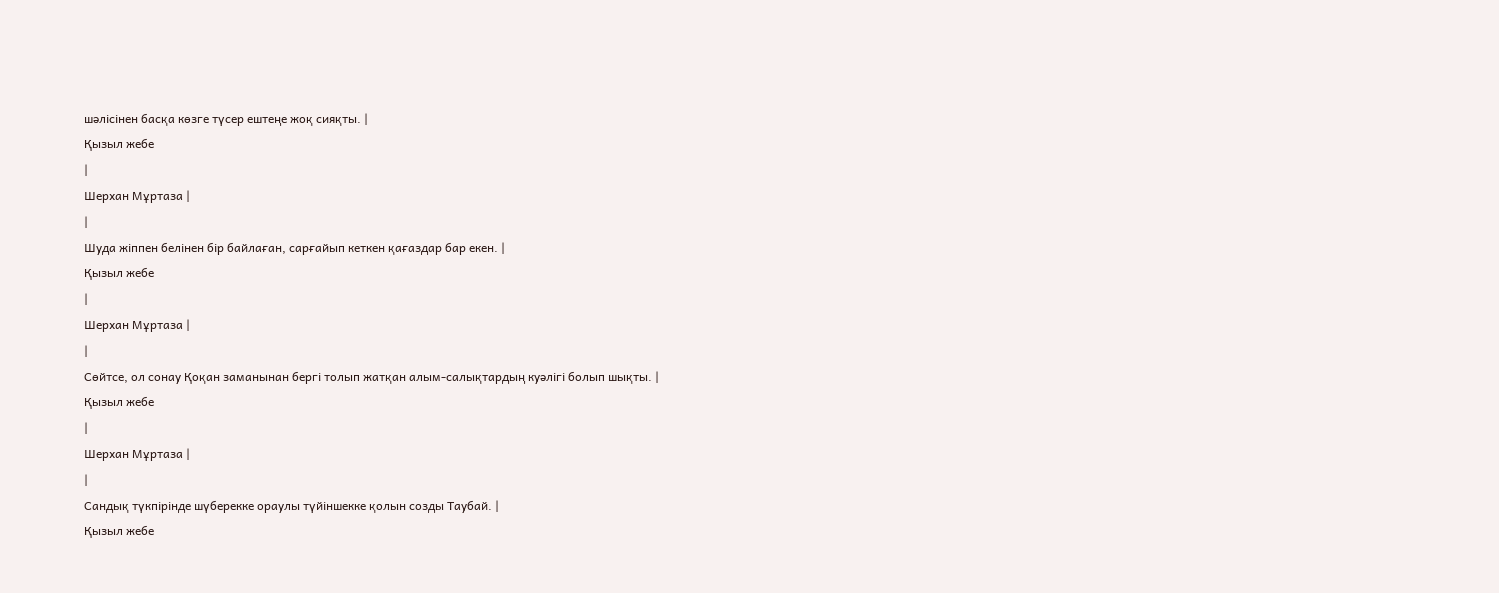шәлісінен басқа көзге түсер ештеңе жоқ сияқты. |
Қызыл жебе
|
Шерхан Мұртаза |
|
Шуда жіппен белінен бір байлаған, сарғайып кеткен қағаздар бар екен. |
Қызыл жебе
|
Шерхан Мұртаза |
|
Сөйтсе, ол сонау Қоқан заманынан бергі толып жатқан алым-салықтардың куәлігі болып шықты. |
Қызыл жебе
|
Шерхан Мұртаза |
|
Сандық түкпірінде шүберекке ораулы түйіншекке қолын созды Таубай. |
Қызыл жебе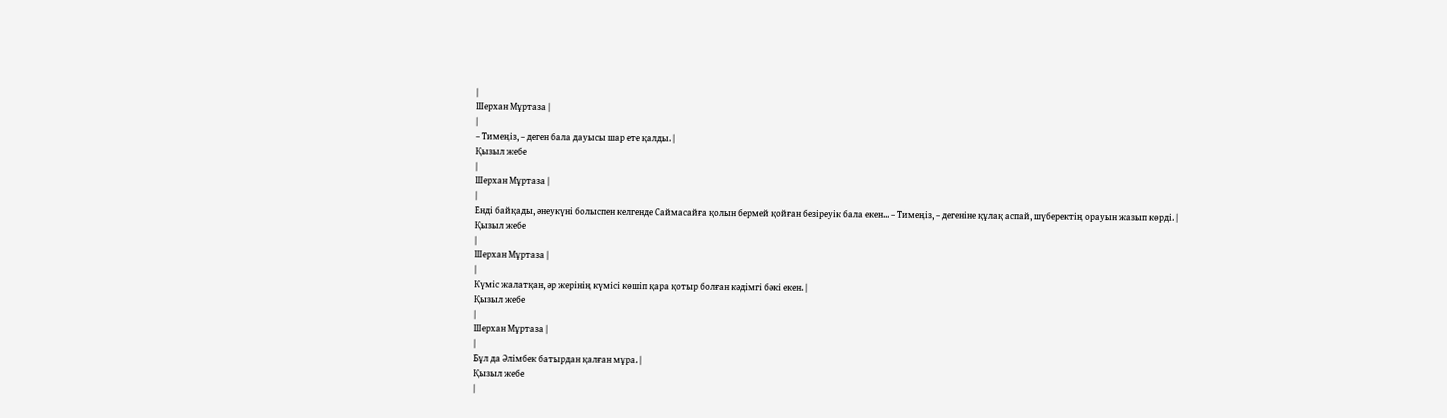|
Шерхан Мұртаза |
|
– Тимеңіз, – деген бала дауысы шар ете қалды. |
Қызыл жебе
|
Шерхан Мұртаза |
|
Енді байқады, әнеукүні болыспен келгенде Саймасайға қолын бермей қойған безіреуік бала екен... – Тимеңіз, – дегеніне құлақ аспай, шүберектің орауын жазып көрді. |
Қызыл жебе
|
Шерхан Мұртаза |
|
Күміс жалатқан, әр жерінің күмісі көшіп қара қотыр болған кәдімгі бәкі екен. |
Қызыл жебе
|
Шерхан Мұртаза |
|
Бұл да Әлімбек батырдан қалған мұра. |
Қызыл жебе
|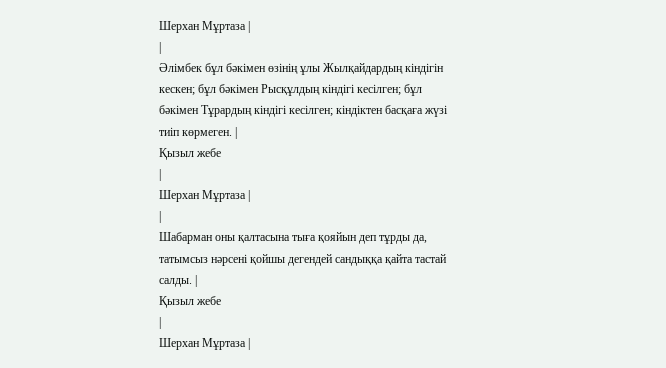Шерхан Мұртаза |
|
Әлімбек бұл бәкімен өзінің ұлы Жылқайдардың кіндігін кескен; бұл бәкімен Рысқұлдың кіндігі кесілген; бұл бәкімен Тұрардың кіндігі кесілген; кіндіктен басқаға жүзі тиіп көрмеген. |
Қызыл жебе
|
Шерхан Мұртаза |
|
Шабарман оны қалтасына тыға қояйын деп тұрды да, татымсыз нәрсені қойшы дегендей сандыққа қайта тастай салды. |
Қызыл жебе
|
Шерхан Мұртаза |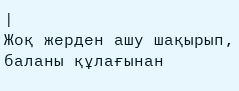|
Жоқ жерден ашу шақырып, баланы құлағынан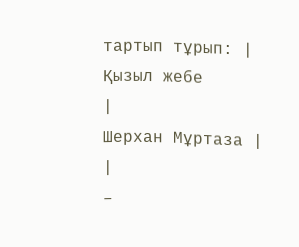тартып тұрып: |
Қызыл жебе
|
Шерхан Мұртаза |
|
–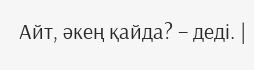Айт, әкең қайда? – деді. |